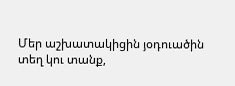Մեր աշխատակիցին յօդուածին տեղ կու տանք,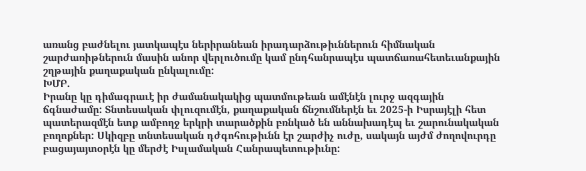առանց բաժնելու յատկապէս ներիրանեան իրադարձութիւններուն հիմնական շարժառիթներուն մասին անոր վերլուծումը կամ ընդհանրապէս պատճառահետեւանքային շղթային քաղաքական ընկալումը:
ԽՄԲ.
Իրանը կը դիմագրաւէ իր ժամանակակից պատմութեան ամէնէն լուրջ ազգային ճգնաժամը: Տնտեսական փլուզումէն, քաղաքական ճնշումներէն եւ 2025-ի Իսրայէլի հետ պատերազմէն ետք ամբողջ երկրի տարածքին բռնկած են աննախադէպ եւ շարունակական բողոքներ: Սկիզբը տնտեսական դժգոհութիւնն էր շարժիչ ուժը, սակայն այժմ ժողովուրդը բացայայտօրէն կը մերժէ Իսլամական Հանրապետութիւնը: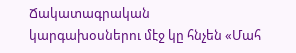Ճակատագրական կարգախօսներու մէջ կը հնչեն «Մահ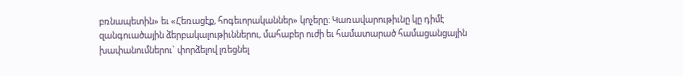բռնապետին» եւ «Հեռացէք, հոգեւորականներ» կոչերը: Կառավարութիւնը կը դիմէ զանգուածային ձերբակալութիւններու, մահաբեր ուժի եւ համատարած համացանցային խափանումներու` փորձելով լռեցնել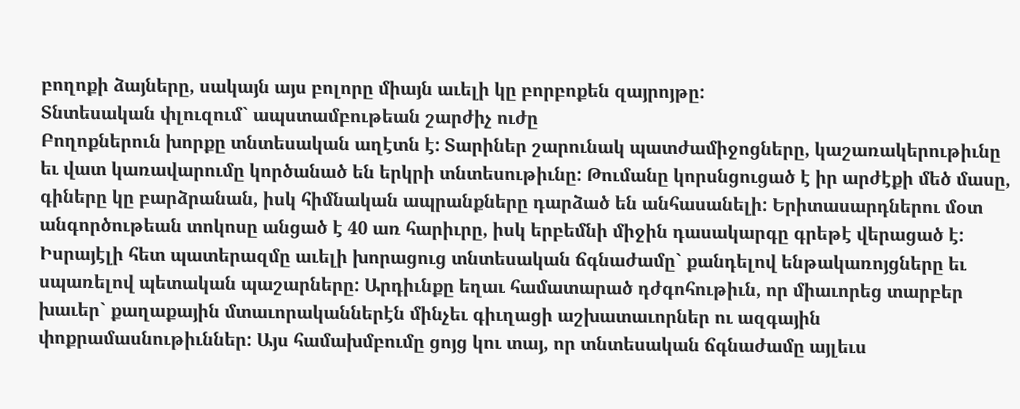բողոքի ձայները, սակայն այս բոլորը միայն աւելի կը բորբոքեն զայրոյթը:
Տնտեսական փլուզում` ապստամբութեան շարժիչ ուժը
Բողոքներուն խորքը տնտեսական աղէտն է: Տարիներ շարունակ պատժամիջոցները, կաշառակերութիւնը եւ վատ կառավարումը կործանած են երկրի տնտեսութիւնը: Թումանը կորսնցուցած է իր արժէքի մեծ մասը, գիները կը բարձրանան, իսկ հիմնական ապրանքները դարձած են անհասանելի: Երիտասարդներու մօտ անգործութեան տոկոսը անցած է 40 առ հարիւրը, իսկ երբեմնի միջին դասակարգը գրեթէ վերացած է:
Իսրայէլի հետ պատերազմը աւելի խորացուց տնտեսական ճգնաժամը` քանդելով ենթակառոյցները եւ սպառելով պետական պաշարները: Արդիւնքը եղաւ համատարած դժգոհութիւն, որ միաւորեց տարբեր խաւեր` քաղաքային մտաւորականներէն մինչեւ գիւղացի աշխատաւորներ ու ազգային փոքրամասնութիւններ: Այս համախմբումը ցոյց կու տայ, որ տնտեսական ճգնաժամը այլեւս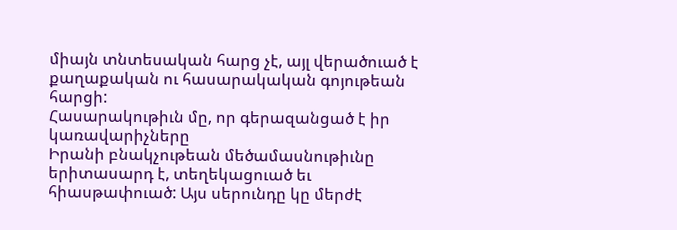միայն տնտեսական հարց չէ, այլ վերածուած է քաղաքական ու հասարակական գոյութեան հարցի:
Հասարակութիւն մը, որ գերազանցած է իր կառավարիչները
Իրանի բնակչութեան մեծամասնութիւնը երիտասարդ է, տեղեկացուած եւ հիասթափուած: Այս սերունդը կը մերժէ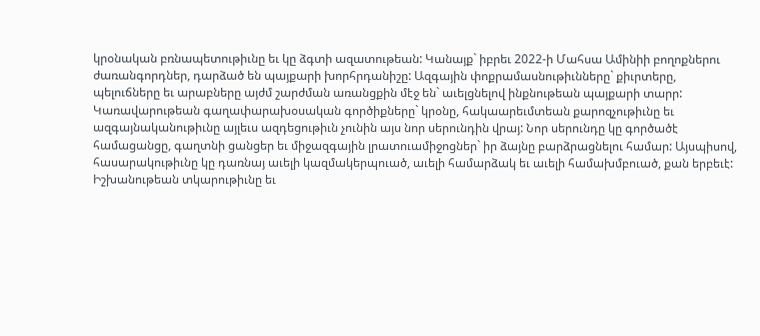կրօնական բռնապետութիւնը եւ կը ձգտի ազատութեան: Կանայք` իբրեւ 2022-ի Մահսա Ամինիի բողոքներու ժառանգորդներ, դարձած են պայքարի խորհրդանիշը: Ազգային փոքրամասնութիւնները` քիւրտերը, պելուճները եւ արաբները այժմ շարժման առանցքին մէջ են` աւելցնելով ինքնութեան պայքարի տարր:
Կառավարութեան գաղափարախօսական գործիքները` կրօնը, հակաարեւմտեան քարոզչութիւնը եւ ազգայնականութիւնը այլեւս ազդեցութիւն չունին այս նոր սերունդին վրայ: Նոր սերունդը կը գործածէ համացանցը, գաղտնի ցանցեր եւ միջազգային լրատուամիջոցներ` իր ձայնը բարձրացնելու համար: Այսպիսով, հասարակութիւնը կը դառնայ աւելի կազմակերպուած, աւելի համարձակ եւ աւելի համախմբուած, քան երբեւէ:
Իշխանութեան տկարութիւնը եւ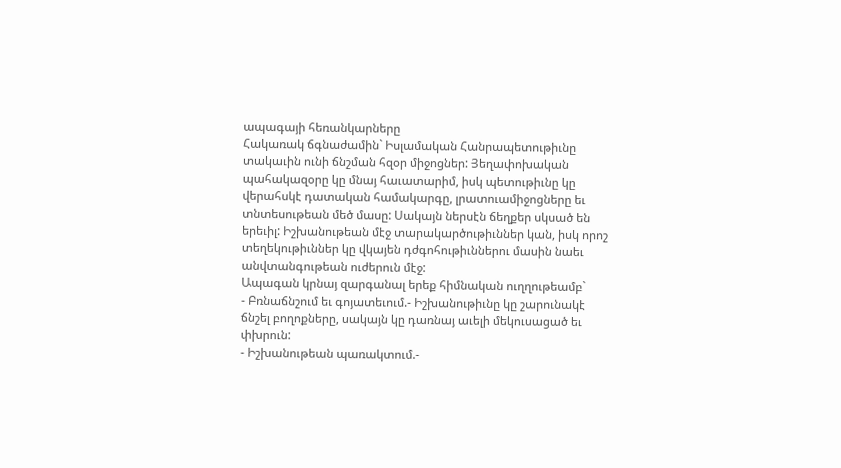ապագայի հեռանկարները
Հակառակ ճգնաժամին` Իսլամական Հանրապետութիւնը տակաւին ունի ճնշման հզօր միջոցներ: Յեղափոխական պահակազօրը կը մնայ հաւատարիմ, իսկ պետութիւնը կը վերահսկէ դատական համակարգը, լրատուամիջոցները եւ տնտեսութեան մեծ մասը: Սակայն ներսէն ճեղքեր սկսած են երեւիլ: Իշխանութեան մէջ տարակարծութիւններ կան, իսկ որոշ տեղեկութիւններ կը վկայեն դժգոհութիւններու մասին նաեւ անվտանգութեան ուժերուն մէջ:
Ապագան կրնայ զարգանալ երեք հիմնական ուղղութեամբ`
- Բռնաճնշում եւ գոյատեւում.- Իշխանութիւնը կը շարունակէ ճնշել բողոքները, սակայն կը դառնայ աւելի մեկուսացած եւ փխրուն:
- Իշխանութեան պառակտում.-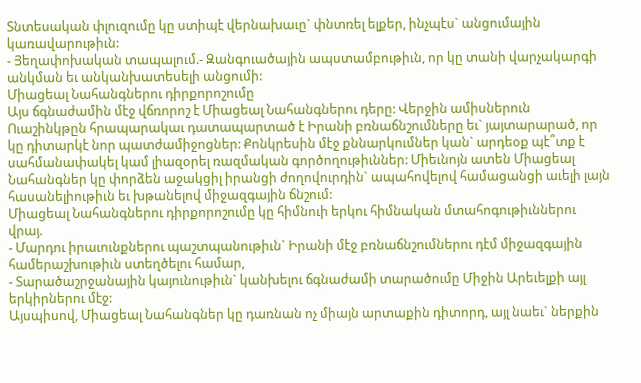Տնտեսական փլուզումը կը ստիպէ վերնախաւը` փնտռել ելքեր, ինչպէս` անցումային կառավարութիւն:
- Յեղափոխական տապալում.- Զանգուածային ապստամբութիւն, որ կը տանի վարչակարգի անկման եւ անկանխատեսելի անցումի:
Միացեալ Նահանգներու դիրքորոշումը
Այս ճգնաժամին մէջ վճռորոշ է Միացեալ Նահանգներու դերը: Վերջին ամիսներուն Ուաշինկթըն հրապարակաւ դատապարտած է Իրանի բռնաճնշումները եւ` յայտարարած, որ կը դիտարկէ նոր պատժամիջոցներ: Քոնկրեսին մէջ քննարկումներ կան` արդեօք պէ՞տք է սահմանափակել կամ լիազօրել ռազմական գործողութիւններ: Միեւնոյն ատեն Միացեալ Նահանգներ կը փորձեն աջակցիլ իրանցի ժողովուրդին` ապահովելով համացանցի աւելի լայն հասանելիութիւն եւ խթանելով միջազգային ճնշում:
Միացեալ Նահանգներու դիրքորոշումը կը հիմնուի երկու հիմնական մտահոգութիւններու վրայ.
- Մարդու իրաւունքներու պաշտպանութիւն` Իրանի մէջ բռնաճնշումներու դէմ միջազգային համերաշխութիւն ստեղծելու համար,
- Տարածաշրջանային կայունութիւն` կանխելու ճգնաժամի տարածումը Միջին Արեւելքի այլ երկիրներու մէջ:
Այսպիսով, Միացեալ Նահանգներ կը դառնան ոչ միայն արտաքին դիտորդ, այլ նաեւ` ներքին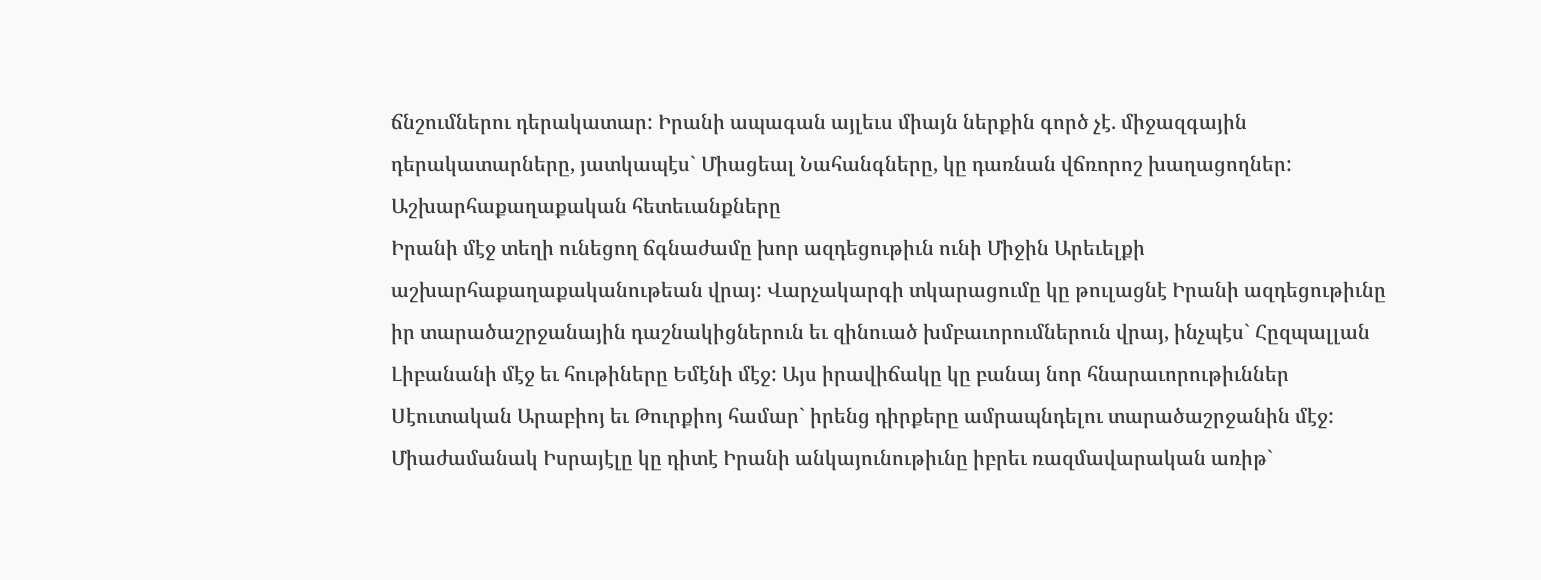ճնշումներու դերակատար: Իրանի ապագան այլեւս միայն ներքին գործ չէ. միջազգային դերակատարները, յատկապէս` Միացեալ Նահանգները, կը դառնան վճռորոշ խաղացողներ:
Աշխարհաքաղաքական հետեւանքները
Իրանի մէջ տեղի ունեցող ճգնաժամը խոր ազդեցութիւն ունի Միջին Արեւելքի աշխարհաքաղաքականութեան վրայ: Վարչակարգի տկարացումը կը թուլացնէ Իրանի ազդեցութիւնը իր տարածաշրջանային դաշնակիցներուն եւ զինուած խմբաւորումներուն վրայ, ինչպէս` Հըզպալլան Լիբանանի մէջ եւ հութիները Եմէնի մէջ: Այս իրավիճակը կը բանայ նոր հնարաւորութիւններ Սէուտական Արաբիոյ եւ Թուրքիոյ համար` իրենց դիրքերը ամրապնդելու տարածաշրջանին մէջ: Միաժամանակ Իսրայէլը կը դիտէ Իրանի անկայունութիւնը իբրեւ ռազմավարական առիթ`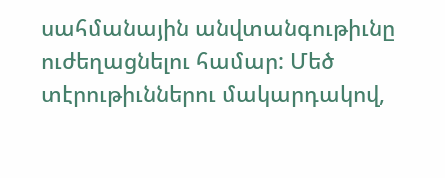սահմանային անվտանգութիւնը ուժեղացնելու համար: Մեծ տէրութիւններու մակարդակով,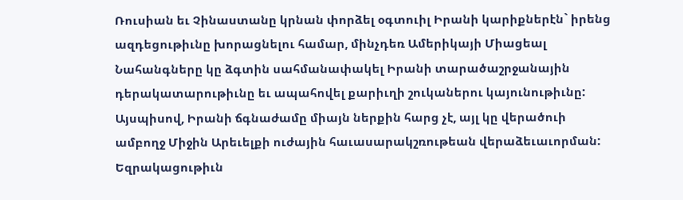Ռուսիան եւ Չինաստանը կրնան փորձել օգտուիլ Իրանի կարիքներէն` իրենց ազդեցութիւնը խորացնելու համար, մինչդեռ Ամերիկայի Միացեալ Նահանգները կը ձգտին սահմանափակել Իրանի տարածաշրջանային դերակատարութիւնը եւ ապահովել քարիւղի շուկաներու կայունութիւնը: Այսպիսով, Իրանի ճգնաժամը միայն ներքին հարց չէ, այլ կը վերածուի ամբողջ Միջին Արեւելքի ուժային հաւասարակշռութեան վերաձեւաւորման:
Եզրակացութիւն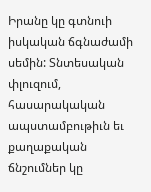Իրանը կը գտնուի իսկական ճգնաժամի սեմին: Տնտեսական փլուզում, հասարակական ապստամբութիւն եւ քաղաքական ճնշումներ կը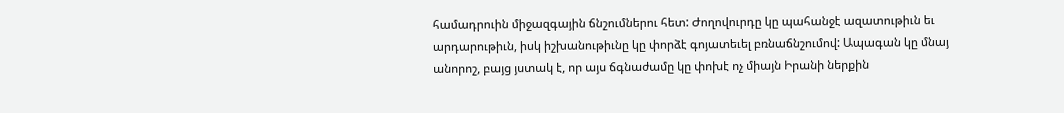համադրուին միջազգային ճնշումներու հետ: Ժողովուրդը կը պահանջէ ազատութիւն եւ արդարութիւն, իսկ իշխանութիւնը կը փորձէ գոյատեւել բռնաճնշումով: Ապագան կը մնայ անորոշ, բայց յստակ է, որ այս ճգնաժամը կը փոխէ ոչ միայն Իրանի ներքին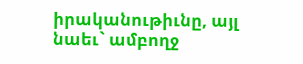իրականութիւնը, այլ նաեւ` ամբողջ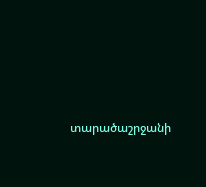տարածաշրջանի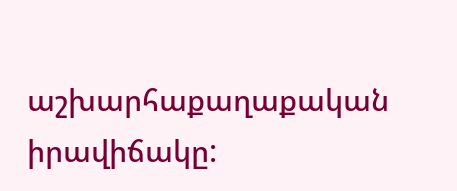աշխարհաքաղաքական իրավիճակը: